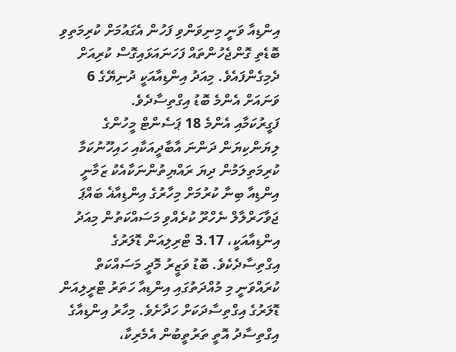އިންޑިއާ ވަނީ މިނިވަންވި ފަހުން އެގައުމަށް ކުރިމަތިވި ބޮޑެތި ގޮންޖެހުންތައް ފަހަނައަޅައިގޮސް ކުރިއަށް ދެމިގެންފައެވެ. މިއަދު އިންޑިއާއަކީ ދުނިޔޭގެ 6 ވަނައަށް އެންމެ ބޮޑު އިގްތިސާދެވެ.
ފަގީރުކަމާއި އެންމެ 18 ޕަސެންޓް މީހުންގެ ލިޔަންކިޔަން ދަންނަ އާބާދީއަކާއި ހައިހޫނުކަމާ ކުރިމަތިލަމުން ދިޔަ ރައްޔިތުންނަކާއެކު ޒަމާނީ އިންޑިއާ ބިނާ ކުރުމަށް މިހާރުގެ އިންޑިއާޣެ ބައްޕަ ޖަވާހަރްލާލް ނެހްރޫ ކުރެއްވި މަސައްކަތުން މިއަދު އިންޑިއާއަކީ، 3.17 ޓްރިލިއަން ޑޮލަރުގެ އިގްތިސާދެކެވެ. ބޮޑު ވަޒީރު މޮދީ މަސައްކަތް ކުރައްވަނީ މި މުއްދަތުގައި އިންޑިއާ ހަތަރު ޓްރީލިއަން ޑޮލަރުގެ އިގްތިސާދަކަށް ހަދާށެވެ. މިހާރު އިންޑިއާގެ އިގްތިސާދު އޮތީ ތަރުތީބުން އެމެރިކާ،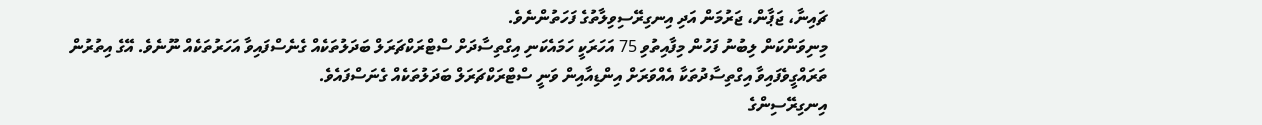ޗައިނާ، ޖަޕާން، ޖަރުމަން އަދި އިނގިރޭސިވިލާތުގެ ފަހަތުންނެވެ.
މިނިވަންކަން ލިބުނު ފަހުން މިފާއިތުވި 75 އަހަރަކީ ހަމައެކަނި އިގްތިސާދަށް ސްޓްރަކްޗަރަލް ބަދަލުތަކެއް ގެނެސްފައިވާ އަހަރުތަކެއް ނޫނެވެ. އޭގެ އިތުރުން ތަރައްގީވެފައިވާ އިގްތިސާދުތަކާ އެއްވަރަށް އިންޑިއާއިން ވަނީ ސްޓްރަކްޗަރަލް ބަދަލުތަކެއް ގެނަސްފައެވެ.
އިނގިރޭސިންގެ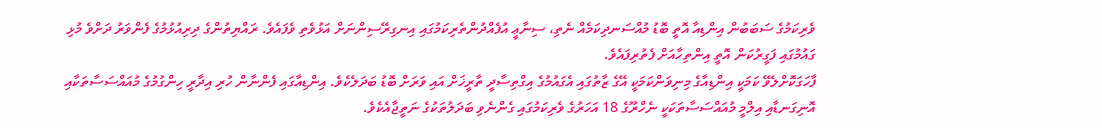ވެރިކަމުގެ ސަބަބުން އިންޑިއާ އޮތީ ބޮޑު މުއްސަނދިކަމެއް ނެތި، ސިނާޢީ އުފެއްދުންތެރިކަމުގައި އިނގިރޭސިންނަށް އަޅުވެތި ވެފައެވެ. ރައްޔިތުންގެ ދިރިއުޅުމުގެ ފެންވަރު ދަށްވެ މުޅި ގައުމުގައި ފަގީރުކަން އޮތީ އިންތިހާއަށް ފެތުރިފައެވެ.
ފާހަގަކޮށްލެވޭ ކަމަކީ އިންޑިއާގެ މިނިވަންކަމަކީ އޭގެ ޒާތުގައި އެގައުމުގެ އިގްތިސާދީ ތާރީޚަށް އައި ވަރަށް ބޮޑު ބަދަލެކެވެ. އިންޑިއާގައި ފެންނާން ހުރި އިދާރީ ހިންގުމުގެ މުއައްސަސާތަކާއި އޮނިގަނޑާއި އިލްމީ މުއައްސަސާތަކަކީ ނެހްރޫގެ 18 އަހަރުގެ ވެރިކަމުގައި ގެންނެވި ބަދަލުތަކުގެ ނަތީޖާއެކެވެ.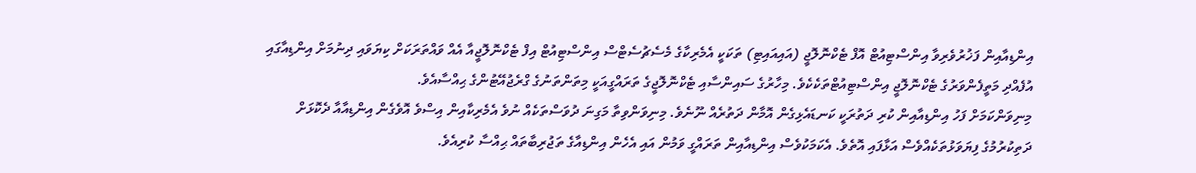އިންޑިއާއިން ފަޚުރުވެރިވާ އިންސްޓިއުޓް އޮފް ޓެކްނޮލޮޖީ (އައިއައިޓި) ތަކަކީ އެމެރިކާގެ މެސެޗުސެޓްސް އިންސްޓިއުޓް އިފް ޓެކްނޮލޮޖީއާ އެއް ވައްތަރަކަށް ކިޔަވައި ދިނުމަށް އިންޑިއާގައި އުފެއްދި މަތީފެންވަރުގެ ޓެކްނޮލޮޖީ އިންސްޓިއުޓްތަކެކެވެ. މިހާރުގެ ސައިންސާއި ޓެކްނޮލޮޖީގެ ތަރައްގީއަކީ މިތަންތަނުގެ ގްރެޖުއޭޓުންގެ ޙިއްސާއެވެ.
މިނިވަންކަމަށް ފަހު އިންޑިއާއިން ކުރި ދަތުރަކީ ކަނޑައެޅިގެން އޮމާން ދަތުރެއް ނޫނެވެ. މިނިވަންވިތާ މަގިނަ ދުވަސްތަކެއް ނުވެ އެމެރިކާއިން އިސްވެ އޮވެގެން އިންޑިއާއާ ދެކޮޅަށް ދަތިކުރުމުގެ ފިޔަވަޅުތަކެއްވެސް އަޅާފައި އޮތެވެ. އެކަމަކުވެސް އިންޑިއާއިން ތަރައްގީ ވަމުން އައި އެހެން އިންޑިއާގެ ތަޖުރިބާތައް ޙިއްސާ ކުރިއެވެ.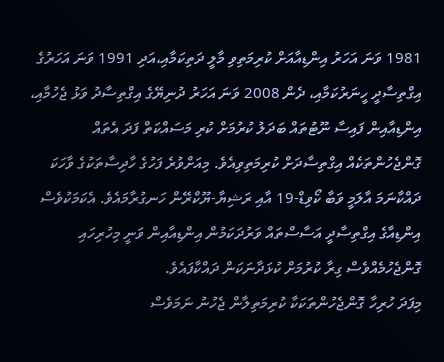1981 ވަނަ އަހަރު އިންޑިއާއަށް ކުރިމަތިވި މާލީ ދަތިކަމާއި،އަދި 1991 ވަނަ އަހަރުގެ އިގްތިސާދީ ހީނަރުކަމާއި، ދެން 2008 ވަނަ އަހަރު ދުނިޔޭގެ އިގްތިސާދު ވަޅު ޖެހުމާއި، އިންޑިއާއިން ފައިސާ ނޫޓުތައް ބަދަލު ކުރުމަށް ކުރި މަސައްކަތް ފަދަ އެތައް ގޮންޖެހުންތަކެއް އިގްތިސާދަށް ކުރިމަތިވިއެވެ. މިއަށްވުރެ ފަހުގެ ހާދިސާތަކުގެ ވާހަކަ ދައްކާނަމަ އާލަމީ ވަބާ ކޯވިޑް-19 އާއި ރަޝިޔާ-ޔޫކްރޭން ހަނގުރާމައެވެ. އެކަމަކުވެސް އިންޑިއާގެ އިގްތިސާދީ އަސާސްތައް ވަރުދަކަމުން އިންޑިއާއިން ވަނީ މިހުރިހައި ގޮންޖެހުމެއްވެސް ގިރާ ކުރުމަށް ކުޅަދާނަކަން ދައްކާފައެވެ.
މިފަދަ ހުރިހާ ގޮންޖެހުންތަކަކާ ކުރިމަތިލާން ޖެހުނު ނަމަވެސް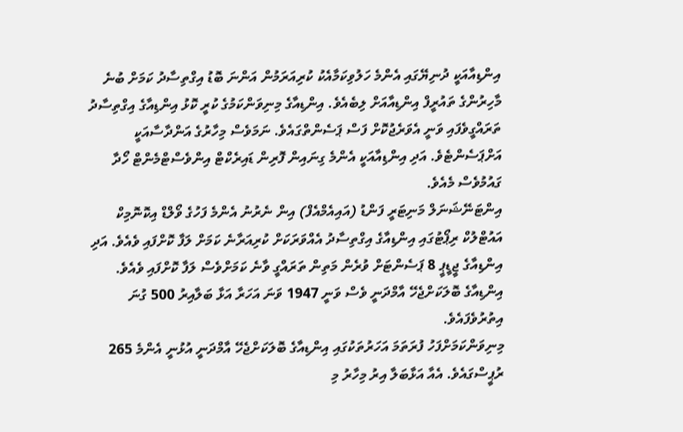އިންޑިއާއަކީ ދުނިޔޭގައި އެންމެ ހަލުވިކަމާއެކު ކުރިއަރަމުން އަންނަ ބޮޑު އިގްތިސާދު ކަމަށް ބުނެ މާހިރުންގެ ތައުރީފް އިންޑިއާއަށް ލިބެއެވެ. އިންޑިއާގެ މިނިވަންކަމުގެ ކުރީ ކޮޅު އިންޑިއާގެ އިގްތިސާދު ތަރައްގީވެފައި ވަނީ އެވަރެޖުކޮށް ފަސް ޕަސެންތްގައެވެ. ނަމަވެސް މިހާރުގެ އަންދާސާއަކީ އަށްޕަސެންޓެވެ. އަދި އިންޑިއާއަކީ އެންމެ ގިނައިން ފޮރިން ޑައިރެކްޓް އިންވެސްޓްމެންޓް ހޯދާ ގައުމުވެސް މެއެވެ.
އިންޓަނޭޝަނަލް މަނިޓަރީ ފަންޑު (އައިއެމްއެފް) އިން ނެރުނު އެންމެ ފަހުގެ ވޯލްޑް އިކޮނޮމިކް އައުޓްލުކް ރިޕޯޓުގައި އިންޑިއާގެ އިގްތިސާދު އެއްވަރަކަށް ކުރިއަރާނެ ކަމަށް ލަފާ ކޮށްފައި ވެއެވެ. އަދި އިންޑިއާގެ ޖީޑީޕީ 8 ޕަސެންޓަށް ވުރެން މަތިން ތަރައްގީ ވާނެ ކަމަށްވެސް ލަފާ ކޮށްފައި ވެއެވެ.
އިންޑިއާގެ ބޮލަކަށްޖެހޭ އާމްދަނީ ވެސް ވަނީ 1947 ވަނަ އަހަރާ އަޅާ ބަލާއިރު 500 ގުނަ އިތުރުވެފައެވެ.
މިނިވަންކަމަށްފަހު ފުރަތަމަ އަހަރުތަކުގައި އިންޑިއާގެ ބޮލަކަށްޖެހޭ އާމްދަނީ އުޅުނީ އެންމެ 265 ރުޕީސްގައެވެ. އެއާ އަޅާބަލާ އިރު މިހާރު މި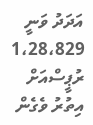އަދަދު ވަނީ 1،28،829 ރުޕީސްއަށް އިތުރު ވެގެން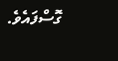ގޮސްފައެވެ.